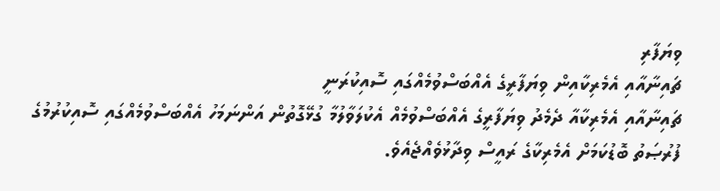ވިޔަފާރި
ޗައިނާއާއި އެމެރިކާއިން ވިޔަފާރީގެ އެއްބަސްވުމެއްގައި ސޮއިކުރަނީ
ޗައިނާއާއި އެމެރިކާއާ ދެމެދު ވިޔަފާރީގެ އެއްބަސްވުމެއް އެކުލަވާލުމާ ގުޅޭގޮތުން އަންނަމަހު އެއްބަސްވުމެއްގައި ސޮއިކުރުމުގެ ފުރުޞަތު ބޮޑުކަމަށް އެމެރިކާގެ ރައީސް ވިދާޅުވެއްޖެއެވެ.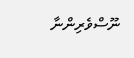ނޫސްވެރިންނާ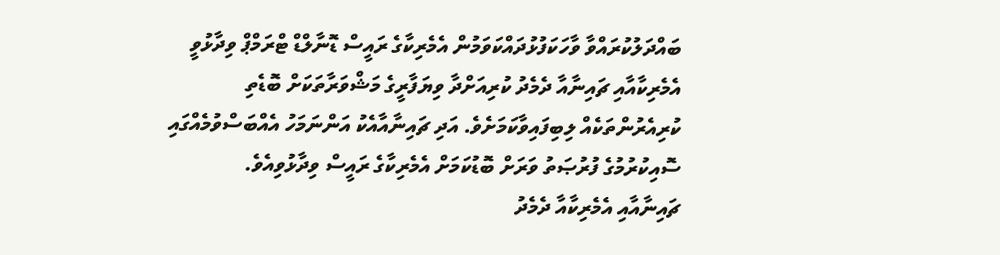ބައްދަލުކުރައްވާ ވާހަކަފުޅުދައްކަވަމުން އެމެރިކާގެ ރައީސް ޑޮނާލްޑް ޓްރަމްޕް ވިދާޅުވީ އެމެރިކާއާއި ޗައިނާއާ ދެމެދު ކުރިއަށްދާ ވިޔަފާރީގެ މަޝްވަރާތަކަށް ބޮޑެތި ކުރިއެރުންތަކެއް ލިބިފައިވާކަމަށެވެ. އަދި ޗައިނާއާއެކު އަންނަމަހު އެއްބަސްވުމެއްގައި ސޮއިކުރުމުގެ ފުރުޞަތު ވަރަށް ބޮޑުކަމަށް އެމެރިކާގެ ރައީސް ވިދާޅުވިއެވެ.
ޗައިނާއާއި އެމެރިކާއާ ދެމެދު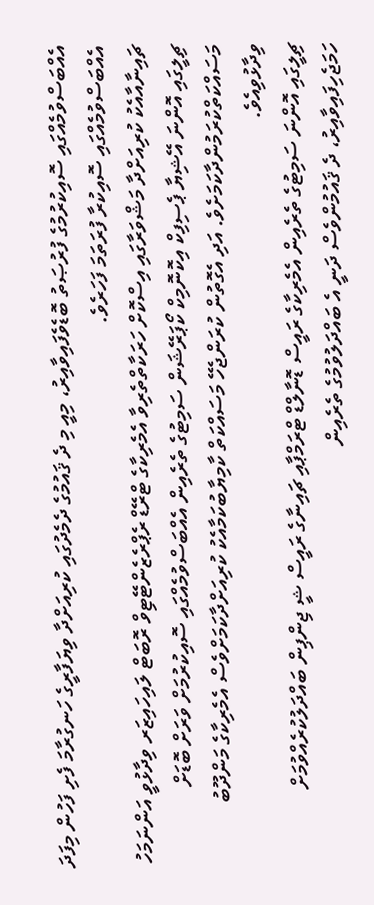އެއްބަސްވުމެއްގައި ސޮއިކުރުމުގެ ފުރުޞަތު ބޮޑެވެފައިވާއިރު، މިއީ މި ދެ ޤައުމުގެ ދެމެދުގައި ކުރިއަށްދާ ވިޔަފާރީގެ ހަނގުރާމަ ފެށި ފަހުން މިފަދަ އެއްބަސްވުމެއްގައި ސޮއިކުރާ ފުރަތަމަ ފަހަރެވެ.
ޗައިނާއާއެކު ކުރިއަށްދާ މަޝްވަރާގައި އިސްކޮށް ހަރަކާތްތެރިވާ އެމެރިކާގެ ޓްރޭޑް ރެޕްރެޒެންޓޭޓިވް ރޮބަޓް ލައިހައިޒަރ ވިދާޅުވީ އަންނަމަހު ޗިލީގައި އޮންނަ އޭޝިޔާ ޕެސިފިކް އިކޮނޮމިކް ކޯޕަރޭޝަން ސަމިޓުގެ ތެރެއިން އެއްބަސްވުމެއްގައި ސޮއިކުރުމަށް ވަރަށް ބޮޑަށް މަސައްކަތްކުރަމުންދާކަމަށެވެ. އަދި އެގޮތުން ކުރަންޖެހޭ މަސައްކަތް ކާމިޔާބުކަމާއެކު ކުރިއަށްދާކަމަށްވެސް އެމެރިކާގެ މަންދޫބު ވިދާޅުވިއެވެ.
ޗިލީގައި އޮންނަ ސަމިޓުގެ ތެރެއިން އެމެރިކާގެ ރައީސް ޑޮނާލްޑް ޓްރަމްޕާއި ޗައިނާގެ ރައީސް ޝީ ޖިންޕިން ބައްދަލުކުރެއްވުމަށް ހަމަޖެހިފައިވާއިރު، ދެ ޤައުމުންވެސް ދަނީ އެ ބައްދަލުވުމުގެ ތެރެއިން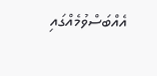އެއްބަސްވުމެއްގައި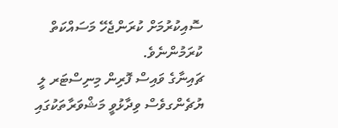ސޮއިކުރުމަށް ކުރަންޖެހޭ މަސައްކަތް ކުރަމުންނެވެ.
ޗައިނާގެ ވައިސް ފޮރިން މިނިސްޓަރ ލީ ޔުޗެންގވެސް ވިދާޅުވީ މަޝްވަރާތަކުގައި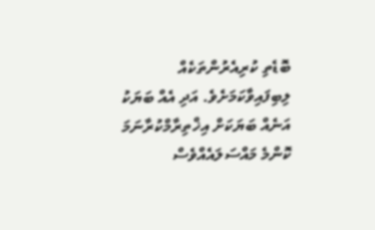ބޮޑެތި ކުރިއެރުންތަކެއް ލިބިފައިވާކަމަށެވެ. އަދި އެއް ބަޔަކު އަނެއް ބަޔަކަށް އިޚްތިރާމްކުރާނަމަ ކޮންމެ މައްސަލައެއްވެސް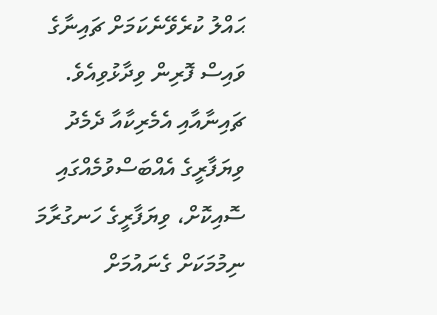ޙައްލު ކުރެވޭނެކަމަށް ޗައިނާގެ ވައިސް ފޮރިން ވިދާޅުވިއެވެ.
ޗައިނާއާއި އެމެރިކާއާ ދެމެދު ވިޔަފާރީގެ އެއްބަސްވުމެއްގައި ސޮއިކޮށް، ވިޔަފާރީގެ ހަނގުރާމަ ނިމުމަކަށް ގެނައުމަށް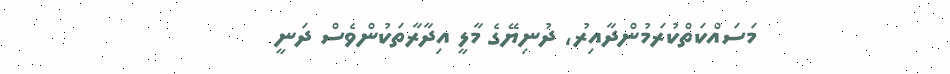މަސައްކަތްކުރަމުންދާއިރު، ދުނިޔޭގެ މާލީ އިދާރާތަކުންވެސް ދަނީ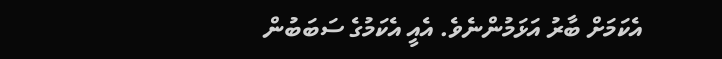އެކަމަށް ބާރު އަޅަމުންނެވެ. އެއީ އެކަމުގެ ސަބަބުން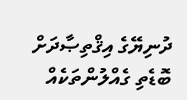ދުނިޔޭގެ އިޤްތިޞާދަށް ބޮޑެތި ގެއްލުންތަކެއް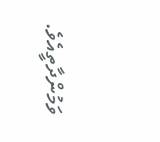ވަމުންދާތީއެވެ.